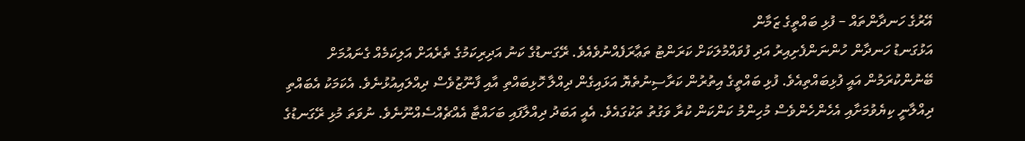އޭރުގެ ހަނދާންތައް – ފުޅި ބައްތީގެ ޒަމާން
އަޅުގަނޑު ހަނދާން ހުންނަންފެށިއިރު އަދި ފުވައްމުލަކަށް ކަރަންޓު ތަޢާރަފެއްނުވެއެވެ. ރޭގަނޑުގެ ކަނު އަދިރިކަމުގެ ތެރެއަށް އަލިކަމެއް ގެނައުމަށް ބޭނުންކުރަމުން އައީ ފުޅިބައްތިއެވެ. ފުޅި ބައްތީގެ އިތުރުން ކަރާސިނުތެޔޮ އަޅައިގެން ދިއްލާ ހޮޅިބައްތި އާއި ފާނޫޒުވެސް ދިއްލައިއުޅުނެވެ. އެކަމަކު އެބައްތި ދިއްލާނީ ކިޔެވުމަށާއި އެހެންހެންވެސް މުހިންމު ކަންކަން ކުރާ ވަގުތު ތަކުގައެވެ. އެއީ އަބަދު ދިއްލާފައި ބަހައްޓާ އެއްޗެއްސެއްނޫނެވެ. ނުވަތަ މުޅި ރޭގަނޑުގެ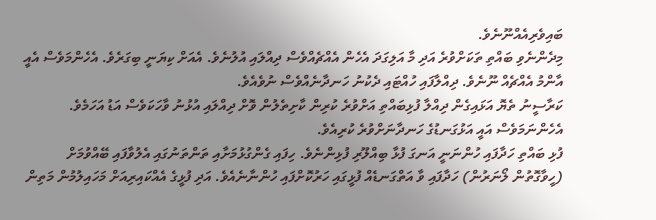ބައިވެރިއެއްނޫނެވެ.
މިދެންނެވި ބައްތި ތަކަށްވުރެ އަދި މާ އަލިގަދަ އެހެން އެއްޗެއްވެސް ދިއްލައި އުލުނެވެ. އެއަށް ކިޔަނީ ބިގަރެވެ. އެހެންމަވެސް އެއީ އާންމު އެއްޗެއް ނޫނެވެ. ދިއްލާފައި ހުއްޓައި ދެކުނު ހަނދާނެއްވެސް ނުވެއެވެ.
ކަރާސީނު ތެޔޮ އަޅައިގެން ދިއްލާ ފުޅިބައްތި އަށްވުރެ ކުރިން ކާށިތެލުން ވޮށް ދިއްލައި އުޅުނު ވާހަކަވެސް އަޑު އަހަމެވެ. އެހެންނަމަވެސް އައީ އަޅުގަނޑުގެ ހަނދާނަށްވުރެ ކުރިއެވެ.
ފުޅި ބައްތި ހަދާފައި ހުންނަނީ އަނގަ ފުޅާ ބިއްލޫރި ފުޅިންނެވެ. ހިފައި ގެންގުޅުމަށާއި ތަންތަނުގައި އެލުވާފައި ބޭއްވުމަށް (ހީވާގޮތުން ލޯނަރުން) ހަދާފައި ވާ އަތްގަނޑެއް ފުޅީގައި ހަރުކޮށްފައި ހުންނާނެއެވެ. އަދި ފުޅީގެ އެއްކައިރިއަށް މަހައިލުމުން މަތިން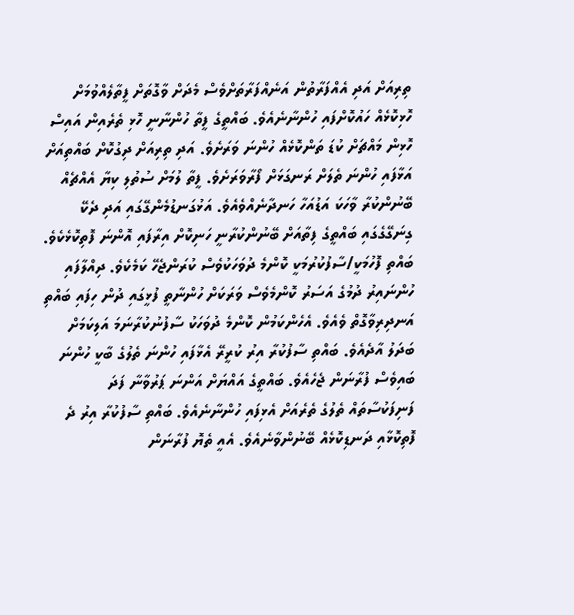ތިރިއަށް އަދި އެއްފަރާތުން އަނެއްފަރާތަށްވެސް މެދަށް ވާގޮތަށް ފީތާލެއްވުމަށް ހޮޅިކޮޅެއް ހައުކޮށްފައި ހުންނާނެއެވެ. ބައްތީގެ ފީތާ ހުންނާނީ ހޮޅި ތެރެއިން އައިސް ހޮޅިން މައްޗަށް ކުޑަ ތަންކޮޅެއް ހުންނަ ވަރަށެވެ. އަދި ތިރިއަށް ދިގުކޮށް ބައްތިއަށް އަޅާފައި ހުންނަ ތެލަށް ރަނގަޅަށް ފޯރާވަރަށެވެ. ފީތާ ލުމަށް ސުތުލި ކިޔާ އެއްޗެއް ބޭނުންކުރާ ވާހަކަ އަޑުއަހާ ހަނދާނެއްވެއެވެ. އަޅުގަނޑުމެންގޭގައި އަދި ދެކޭ ގިނަގޭގެގައި ބައްތީގެ ފިތާއަށް ބޭނުންކުރާނީ ހަނިކޮށް އިރާފައި އޮންނަ ފޮތިކޮޅެކެވެ.
ބައްތި ފޮހުމަކީ/ސާފުކުރުމަކީ ކޮންމެ ދުވަހަކުވެސް ކުރަންޖެހޭ ކަމެކެވެ. ދިއްލާފައި ހުންނައިރު ދުމުގެ އަސަރު ކޮންމެވެސް ވަރަކަށް ހުންނާތީ ފުޅީގައި ދުން ހިފައި ބައްތި އަނދިރިވާގޮތް ވެއެވެ. އެހެންކަމުން ކޮންމެ ދުވަހަކު ސާފުނުކުރާނަމަ އަލިކަމަށް ބަދަލު އާދެއެވެ. ބައްތި ސާފުކުރާ އިރު ކުރީރޭ އެޅާފައި ހުންނަ ތެލުގެ ބާކީ ހުންނަ ބައިވެސް ފުރާނަން ޖެހެއެވެ. ބައްތީގެ އައްޔަށް އަންނަ ޕަރުވާނާ ފަދަ ފަނިފަކުސާތައް ތެލުގެ ތެރެއަށް އެޅިފައި ހުންނާނެއެވެ. ބައްތި ސާފުކުރާ އިރު ދެ ފޮތިކޮޅާއި ދަނޑިކޮޅެއް ބޭނުންވާނެއެވެ. އެއީ ތެޔޮ ފުރާނަން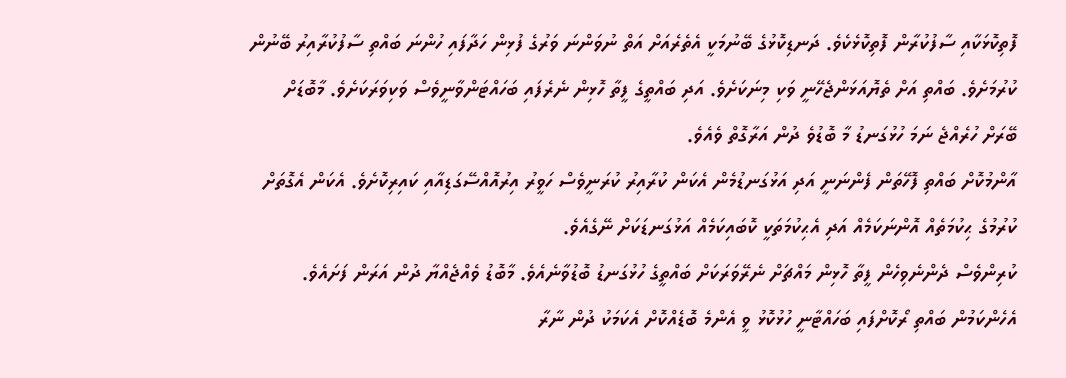ފޮތިކޮޅަކާއި ސާފުކުރާން ފޮތިކޮޅެކެވެ. ދަނޑިކޮޅުގެ ބޭނުމަކީ އެތެރެއަށް އަތް ނުވަންނަ ވަރުގެ ފުޅިން ހަދާފައި ހުންނަ ބައްތި ސާފުކުރާއިރު ބޭނުން ކުރުމަށެވެ. ބައްތި އަށް ތެޔޮއަޅަންޖެހޭނީ ވަކި މިނަކަށެވެ. އަދި ބައްތީގެ ފީތާ ހޮޅިން ނެރެފައި ބަހައްޓަންވާނީވެސް ވަކިވަރަކަށެވެ. މާބޮޑަށް ބޭރަށް ހުރެއްޖެ ނަމަ ހުޅުގަނޑު މާ ބޮޑުވެ ދުން އަރާގޮތް ވެއެވެ.
އާންމުކޮށް ބައްތި ފޮހޭތަން ފެންނަނީ އަދި އަޅުގަނޑުމެން އެކަން ކުރާއިރު ކުރަނީވެސް ހަވީރު އިރުއޮއްސޭގަޑިއާއި ކައިރިކޮށެވެ. އެކަން އެގޮތަށް ކުރުމުގެ ޙިކުމަތެއް އޮންނަކަމެއް އަދި އެޙިކުމަތަކީ ކޮބައިކަމެއް އަޅުގަނޑަކަށް ނޭގެއެވެ.
ކުރިންވެސް ދެންނެވިހެން ފީތާ ހޮޅިން މައްޗަށް ނެރޭވަރަކަށް ބައްތީގެ ހުޅުގަނޑު ބޮޑުވާނެއެވެ. މާބޮޑު ވެއްޖެއްޔާ ދުން އަރަން ފަށައެވެ. އެހެންކަމުން ބައްތި ރޯކޮށްފައި ބަހައްޓާނީ ހުޅުކޮޅު ވީ އެންމެ ބޮޑެއްކޮށް އެކަމަކު ދުން ނާރާ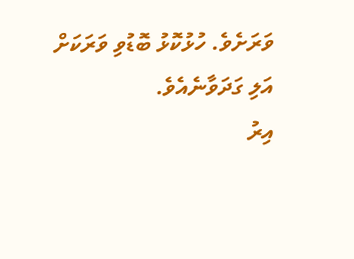ވަރަށެވެ. ހުޅުކޮޅު ބޮޑުވި ވަރަކަށް އަލި ގަދަވާނެއެވެ.
އިރު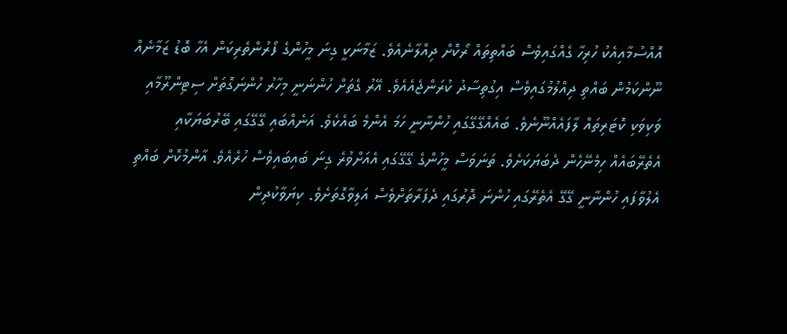އޮއްސުމާއިއެކު ހުރިހާ ގެއްގައިވެސް ބައްތިތައް ރޯކޮށް ދިއްލާނެއެވެ. ޒަމާނަކީ ގިނަ މީހުންގެ ފޯރުންތެރިކަން އެހާ ބޮޑު ޒަމާނެއް ނޫންކަމުން ބައްތި ދިއްލުމުގައިވެސް އިގުތިސާދު ކުރަންޖެއެއެވެ. އޭރު ގެތަށް ހުންނަނީ މިހާރު ހުންނަގޮތަށް ސިޓިންރޫމާއި ވަކިވަކި ކޮޓަރިތައް ލާފައެއްނޫނެވެ. ބައެއްގޭގޭގައި ހުންނާނީ ހަމަ އެންމެ ބައެކެވެ. އަނެއްބައި ގޭގޭގައި ބޭރުބަޔަކާއި އެތެރޭބައެއް ހިމެނޭހެން ދެބަޔަކަށެވެ. ތަނަވަސް މީހުންގެ ގޭގޭގައި އެއަށްވުރެ ގިނަ ބައިބައިވެސް ހުރެއެވެ. އާންމުކޮށް ބައްތި އެލުވާފައި ހުންނާނީ ގޭގޭ އެތެރޭގައި ހުންނަ ދޮރުގައި ދެފަރާތަށްވެސް އަލިވާގޮތަށެވެ. ކިޔަވާކުދިން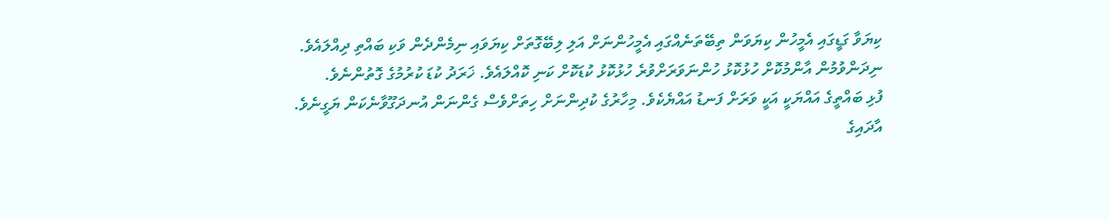ކިޔަވާ ގަޑީގައި އެމީހުން ކިޔަވަން ތިބޭތަނެއްގައި އެމީހުންނަށް އަލި ލިބޭގޮތަށް ކިޔަވައި ނިމެންދެން ވަކި ބައްތި ދިއްލައެވެ.
ނިދަންވުމުން އާންމުކޮށް ހުޅުކޮޅު ހުންނަވަރަށްވުރެ ހުޅުކޮޅު ކުޑަކޮށް ކަނި ކޮއްލައެވެ. ޚަރަދު ކުޑަ ކުރުމުގެ ގޮތުންނެވެ.
ފުޅި ބައްތީގެ އައްޔަކީ އަކީ ވަރަށް ފަނޑު އައްޔެކެވެ. މިހާރުގެ ކުދިންނަށް ހިތަށްވެސް ގެންނަން އުނދަގޫވާނެކަން ޔަގީނެވެ.
އާދައިގެ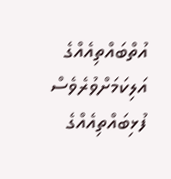އުތްބައްތިއެއްގެ އަލިކަމަށްވުރެވެސް ފުޅިބައްތިއެއްގެ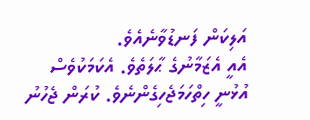އަލިކަން ފަނޑުވާނެއެވެ.
އެއީ އެޒަމާނުގެ ޙާލަތެވެ. އެކަމަކުވެސް އުޅުނީ ހިތްހަމަޖެހިގެންނެވެ. ކުރަން ޖެހުނު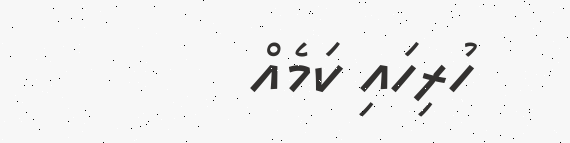ހުރިހައި ކަމެއް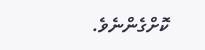ކޮށްގެންނެވެ.